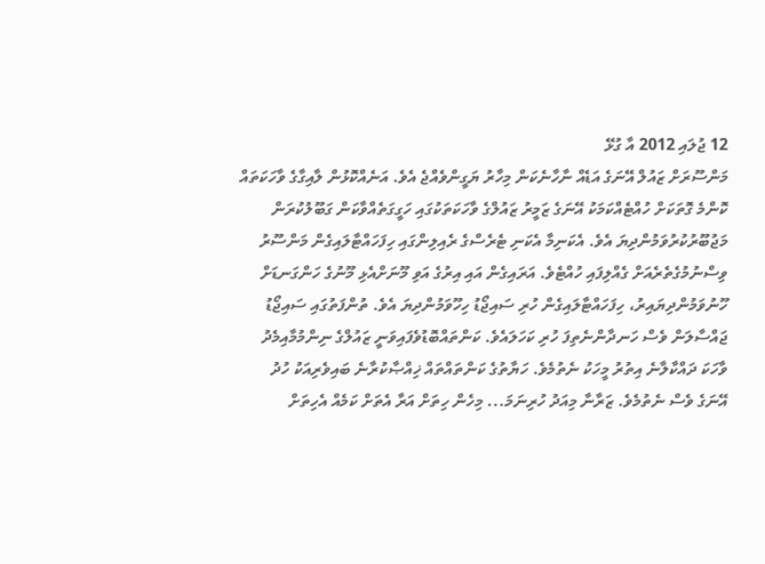12 ޖުލައި 2012 އާ ގުޅޭ
މަންސޫރަށް ޒައުލް އޭނަގެ އަޑެއް ނާހާނެކަން މިހާރު ޔަގީންވެއްޖެ އެވެ. އަނެއްކޮޅުން ލާއިގާގެ ވާހަކަތައް ކޮންމެ ގޮތަކަށް ހުއްޓެއްކަމަކު އޭނަގެ ޒަމީރު ޒައުލްގެ ވާހަކަތަކުގައި ހަގީގަތެއްވާކަން ގަބޫލުކުރަން މަޖުބޫރުކުރުވަމުންދިޔަ އެވެ. އެކަނިމާ އެކަނި ޓެރެސްގެ ރެއިލިންގައި ހިފަހައްޓާލައިގެން މަންސޫރު ވިސްނުމުގެތެރެއަށް ގެއްލިފައި ހުއްޓެވެ. އަރައިގެން އައި އިރުގެ އަވި މޫނަށްއެޅި މޫނުގެ ހަންގަނޑަށް ހޫނުވަމުންދިޔައިރު، ހިފަހައްޓާލައިގެން ހުރި ސައިޖޯޑު ހިހޫވަމުންދިޔަ އެވެ. ތުންފަތުގައި ސައިޖޯޑު ޖައްސާލަން ވެސް ހަނދާންނެތިފަ ހުރި ކަހަލައެވެ. ކަންތައްބޮޑުވެފައިވަނީ ޒައުލްގެ ނިންމުމާއިމެދު ވާހަކަ ދައްކާލާނެ އިތުރު މީހަކު ނެތުމެވެ. ހަޔާތުގެ ކަންތައްތައް ޚިއްޞާކުރާނެ ބައިވެރިއަކު ހުދު އޭނަގެ ވެސް ނެތުމެވެ. ޒަރާނާ މިއަދު ހުރިނަމަ... މިހެން ހިތަށް އަރާ އެތަށް ކަމެއް އެހިތަށް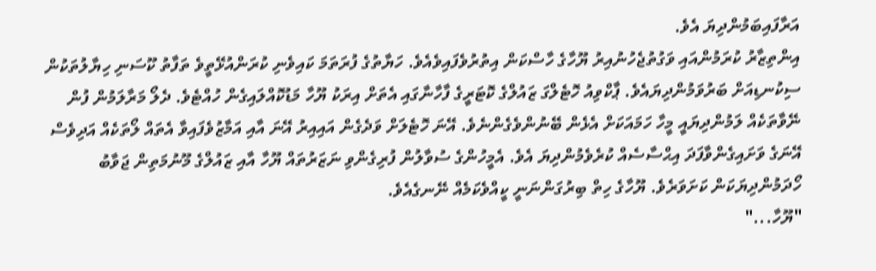އަރާފައިބަމުންދިޔަ އެވެ.
އިންތިޒާރު ކުރަމުންއައި ވަގުތުޖެހުނުއިރު ޔޫހާގެ ހާސްކަން އިތުރުވެފައިވެއެވެ. ހަޔާތުގެ ފުރަތަމަ ކައިވެނި ކުރަންއުޅޭތީވެ ތަފާތު ކޫސަނި ހިޔާލުތަކުން ސިކުނޑިއަށް ބަރުވަމުންދިޔައެވެ. ޕާކްވިއު ހޮޓެލްގަ ޒައުލްގެ ކޮޓަރީގެ ފާހާނާގައި އެތަށް އިރަކު ޔޫހާ މަޑުކޮއްލައިގެން ހުއްޓެވެ. ދެލޯ މަރާލަމުން ފުން ނޭވާތަކެއް ލަމުންދިޔައީ މީހާ ހަމައަކަށް އެޅެން ބޭނުންވެގެންނެވެ. އޭނަ ހޮޓެލަށް ވަދެގެން އައިއިރު އޭނަ އާއި އަމާޒުވެފައިވާ އެތައް ލޯތަކެއް އަދިވެސް އޭނަގެ ވަށައިގެންވާފަދަ އިޙްސާސެއް ކުރެވެމުންދިޔަ އެވެ. އެމީހުންގެ ސުވާލުން ފުރިގެންވި ނަޒަރުތައް ޔޫހާ އާއި ޒައުލްގެ މޫނުމަތިން ޖަވާބު ހޯދަމުންދިޔަކަން ކަށަވަރެވެ. ޔޫހާގެ ހިތް ބިރުގަންނަނީ ކީއްވެކަމެއް ނޭނގެއެވެ.
"ޔޫހާ..."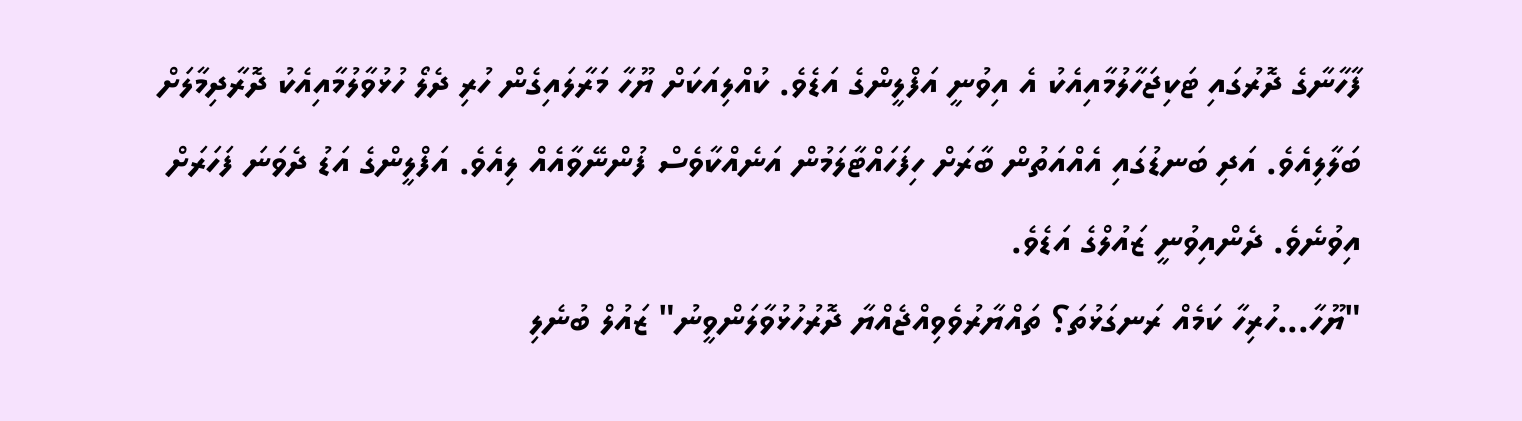ފާހާނާގެ ދޮރުގައި ޓަކިޖަހާލުމާއިއެކު އެ އިވުނީ އަފްލީންގެ އަޑެވެ. ކުއްލިއަކަށް ޔޫހާ މަރާލައިގެން ހުރި ދެލޯ ހުޅުވާލުމާއިއެކު ދޮރާދިމާލަށް ބަލާލިއެވެ. އަދި ބަނޑުގައި އެއްއަތުން ބާރަށް ހިފަހައްޓާލަމުން އަނެއްކާވެސް ފުންނޭވާއެއް ލިއެވެ. އަފްލީންގެ އަޑު ދެވަނަ ފަހަރަށް އިވުނެވެ. ދެންއިވުނީ ޒައުލްގެ އަޑެވެ.
"ޔޫހާ...ހުރިހާ ކަމެއް ރަނގަޅުތަ؟ ތައްޔާރުވެވިއްޖެއްޔާ ދޮރުހުޅުވާލަންވީނު" ޒައުލް ބުނެލި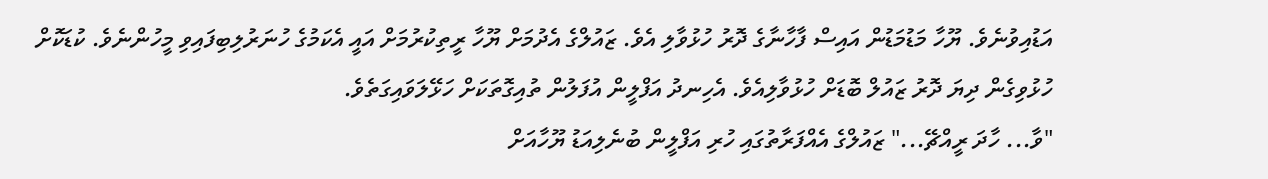އަޑުއިވުނެވެ. ޔޫހާ މަޑުމަޑުން އައިސް ފާހާނާގެ ދޮރު ހުޅުވާލި އެވެ. ޒައުލްގެ އެދުމަށް ޔޫހާ ރީތިކުރުމަށް އައީ އެކަމުގެ ހުނަރުލިބިފައިވި މީހުންނެވެ. ކުޑަކޮށް ހުޅުވިގެން ދިޔަ ދޮރު ޒައުލް ބޮޑަށް ހުޅުވާލިއެވެ. އެހިނދު އަފްލީން އުފަލުން ތުއިގޮތަކަށް ހަޅޭލަވައިގަތެވެ.
"ވާ... ހާދަ ރީއްޗޭ..." ޒައުލްގެ އެއްފަރާތުގައި ހުރި އަފްލީން ބުނެލިއަޑު ޔޫހާއަށް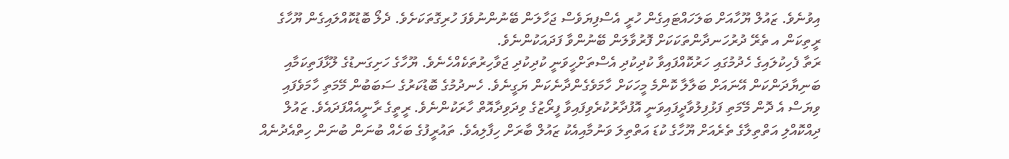އިވުނެވެ. ޒައުލް ޔޫހާއަށް ބަލަހައްޓައިގެން ހުރީ އެސްފިޔަވެސް ޖަހާލަން ބޭނުންނުވެފަ ހުރިގޮތަކަށެވެ. ދެލޯ ބޮޑުކޮއްލައިގެން ޔޫހާގެ ރީތިކަން އ ތެރޭ ދުރުހަނދާންތަކަކަށް ފޮރުވާލަން ބޭނުންވާ ފަދައަކުންނެވެ.
ރަތާ ފެހިކުލައިގެ ހެދުމުގައި ހަރުކޮއްފައިވާ ކުދިކުދި އެސްތަށްހީވަނީ ކުދިކުދި ޖަވާހިރުތަކެއްހެނެވެ. ޔޫހާގެ ހަށިގަނޑުގެ ލޫޅާފަތިކަމާއި ބަނިޔާދަންކަން އޭނައަށް ބަލާލާ ކޮންމެ މީހަކަށް ހާމަވެގެންދާނެކަން ޔަގީނެވެ. ހެނދުމުގެ ބޮޑުކަރުގެ ސަބަބުން މޭމަތި ހާމަވެފައި ވިޔަސް އެ ދޮން މޭމަތި ފަޅުފިލުވާދީފައިވަނީ އޮފުދާރުކުރެވިފައިވާ ފީރޯޒުގެ ވިދަވިދާއޮތް ހާރަކުންނެވެ. ރީތީގެ ރާނީއެއްފަދައެވެ. ޒައުލް ދިއްކޮއްލި އަތްތިލާގެ ތެރެއަށް ޔޫހާގެ ކުޑަ އަތްތިލަ ވަނުމާއިއެކު ޒައުލް ބާރަށް ހިފާލިއެވެ. ތައުރީފުގެ ބަހެއް ބުނަން ބުނަން ހިތްއެދުނެއް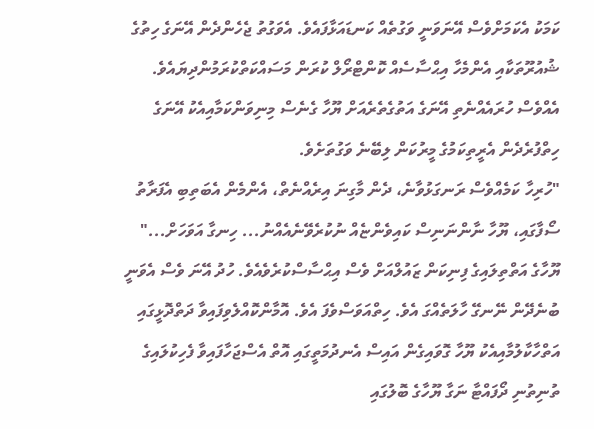ކަމަކު އެކަމަށްވެސް އޭނަވަނީ ވަގުތެއް ކަނޑައަޅާފައެވެ. އެވަގުތު ޖެހެންދެން އޭނަގެ ހިތުގެ ޝުއުރޫތަކާއި އެންމެހާ އިޙްސާސެއް ކޮންޓްރޯލް ކުރަން މަސައްކަތްކުރަމުންދިޔައެވެ. އެއްވެސް ހުރައެއްނެތި އޭނަގެ އަތުގެތެރެއަށް ޔޫހާ ގެނެސް މިނިވަންކަމާއިއެކު އޭނަގެ ހިތްފުރެދެން އެރީތިކަމުގެ މީރުކަން ލިބޭނެ ވަގުތަށެވެ.
"ހުރިހާ ކަމެއްވެސް ރަނގަޅުވާނެ، ދެން މާގިނަ އިރެއްނެތް، އެންމެން އެބަތިބި އެފަރާތު ސޯފާގައި، ޔޫހާ ނާންނަނިސް ކައިވެންޏެއް ނުކުރެވޭނެއެއްނު... ހިނގާ އަވަހަށް..." ޔޫހާގެ އަތްތިލައިގެ ފިނިކަން ޒައުލްއަށް ވެސް އިޙްސާސްކުރެވެއެވެ. ހުދު އޭނަ ވެސް އެވަނީ ބުނެދޭން ނޭނގޭ ހާލަތެއްގަ އެވެ. ހިތްއަވަސްވެފަ އެވެ. އޮމާންކޮއްލެވިފައިވާ ދަތްދޮޅީގައި އަތްހާކާލުމާއިއެކު ޔޫހާ ގޮވައިގެން އައިސް އެނދުމަތީގައި އޮތް އެސްޖަހާފައިވާ ފެހިކުލައިގެ ތުނިތުނި ދޯފައްޓާ ނަގާ ޔޫހާގެ ބޮލުގައި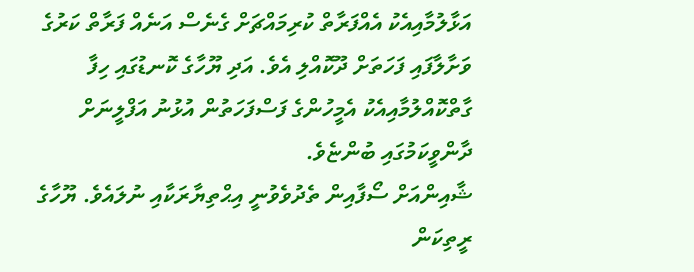އަޅާލުމާއިއެކު އެއްފަރާތް ކުރިމައްޗަށް ގެނެސް އަނެއް ފަރާތް ކަރުގެ ވަށާލާފައި ފަހަތަށް ދޫކޮއްލި އެވެ. އަދި ޔޫހާގެ ކޮނޑުގައި ހިފާ ގާތްކޮއްލުމާއިއެކު އެމީހުންގެ ފަސްފަހަތުން އުޅުނު އަފްލީނަށް ދާންވީކަމުގައި ބުންޏެވެ.
ޝާއިންއަށް ސޯފާއިން ތެދުވެވުނީ އިޙްތިޔާރަކާއި ނުލައެވެ. ޔޫހާގެ ރީތިކަން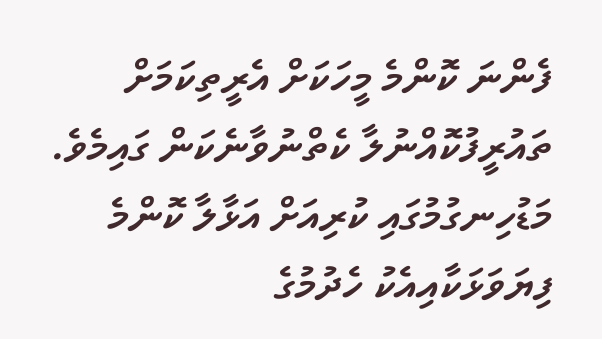ފެންނަ ކޮންމެ މީހަކަށް އެރީތިކަމަށް ތައުރީފުކޮއްނުލާ ކެތްނުވާނެކަން ގައިމެވެ. މަޑުހިނގުމުގައި ކުރިއަށް އަޅާލާ ކޮންމެ ފިޔަވަޅަކާއިއެކު ހެދުމުގެ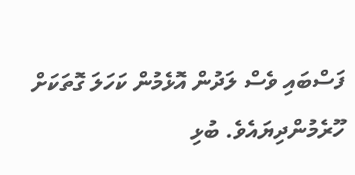ފަސްބައި ވެސް ލަދުން އޮޅެމުން ކަހަލަ ގޮތަކަށް ހޫރެމުންދިޔައެވެ. ބުޅި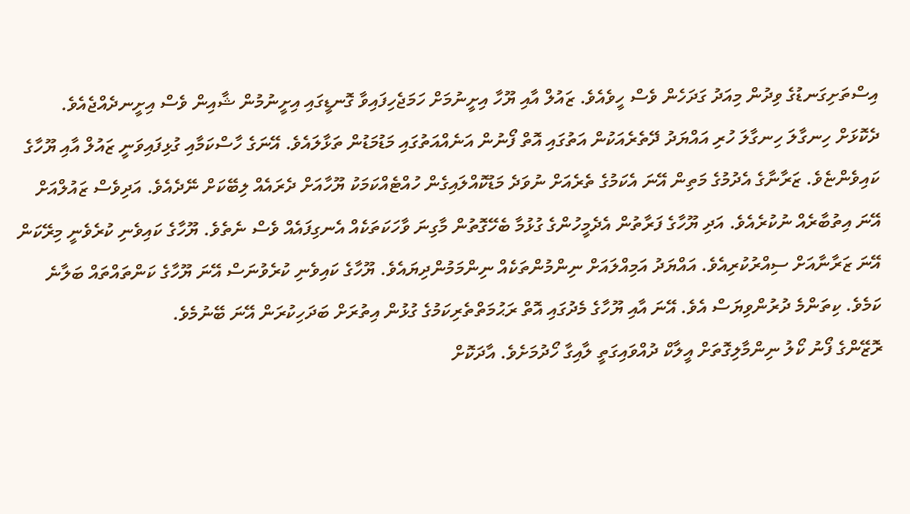އިސްތަށިގަނޑުގެ ވިދުން މިއަދު ގަދަހެން ވެސް ހީވެއެވެ. ޒައުލް އާއި ޔޫހާ އިށީނުމަށް ހަމަޖެހިފައިވާ ގޮނޑީގައި އިށީނުމުން ޝާއިން ވެސް އިށީނދެއްޖެއެވެ.
ދެކޮޅަށް ހިނގާލަ ހިނގާލަ ހުރި އައްޔަދު ދޭތެރެއަކުން އަތުގައި އޮތް ފޯނުން އަނެއްއަތުގައި މަޑުމަޑުން ތަޅާލައެވެ. އޭނަގެ ހާސްކަމާއި ގުޅިފައިވަނީ ޒައުލް އާއި ޔޫހާގެ ކައިވެންޏެވެ. ޒަރާނާގެ އެދުމުގެ މަތިން އޭނަ އެކަމުގެ ތެރެއަށް ނުވަދެ މަޑުކޮއްލައިގެން ހުއްޓެއްކަމަކު ޔޫހާއަށް ދެރައެއް ލިބޭކަށް ނޭދެއެވެ. އަދިވެސް ޒައުލްއަށް އޭނަ އިތުބާރެއް ނުކުރެއެވެ. އަދި ޔޫހާގެ ފަރާތުން އެދެމީހުންގެ ގުޅުމާ ބެހޭގޮތުން މާގިނަ ވާހަކަތަކެއް އެނގިފައެއް ވެސް ނެތެވެ. ޔޫހާގެ ކައިވެނި ކުރެވެނީ މިރޭކަން އޭނަ ޒަރާނާއަށް ސިއްރުކުރިއެވެ. އައްޔަދު އަމިއްލައަށް ނިންމުންތަކެއް ނިންމަމުންދިޔައެވެ. ޔޫހާގެ ކައިވެނި ކުރެވުނަސް އޭނަ ޔޫހާގެ ކަންތައްތައް ބަލާނެ ކަމެވެ. ކިތަންމެ ދުރުންވިޔަސް އެވެ. އޭނަ އާއި ޔޫހާގެ މެދުގައި އޮތް ރަޙުމަތްތެރިކަމުގެ ގުޅުން އިތުރަށް ބަދަހިކުރަން އޭނަ ބޭނުމެވެ.
ރޮޒޭންގެ ފޯނު ކޯލު ނިންމާލިގޮތަށް އީލާކް ދުއްވައިގަތީ ލާއިގާ ހޯދުމަށެވެ. އާދަކޮށް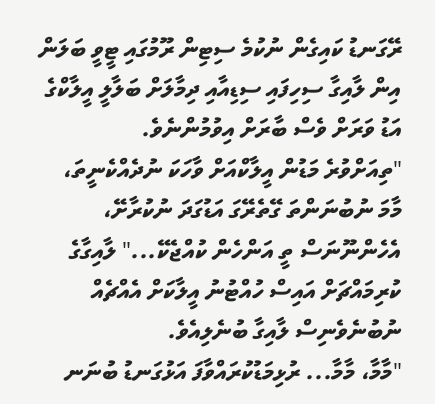ރޭގަނޑު ކައިގެން ނުކުމެ ސިޓިން ރޫމުގައި ޓީވީ ބަލަން އިން ލާއިގާ ސިހިފައި ސިޑިއާއި ދިމާލަށް ބަލާލީ އީލާކްގެ އަޑު ވަރަށް ވެސް ބާރަށް އިވުމުންނެވެ.
"ތިއަށްވުރެ މަޑުން އީލާކްއަށް ވާހަކަ ނުދެއްކެނީތަ، މާމަ ނުބުނަންތަ ގޭތެރޭގަ އަޑުގަދަ ނުކުރާށޭ، އެހެންނޫނަސް ތީ އަންހެން ކުއްޖެކޭ..." ލާއިގާގެ ކުރިމައްޗަށް އައިސް ހުއްޓުނު އީލާކަށް އެއްޗެއް ނުބުނެވެނިސް ލާއިގާ ބުނެލިއެވެ.
"މާމާ، މާމާ... ރުޅިމަޑުކުރައްވާފަ އަޅުގަނޑު ބުނަނ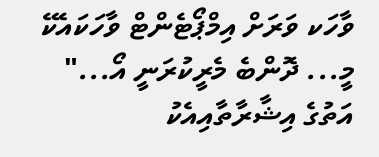ވާހަކ ވަރަށް އިމްޕޯޓެންޓް ވާހަކައެކޭ މީ... ދޮންބެ މެރީކުރަނީ އޯ..." އަތުގެ އިޝާރާތާއިއެކު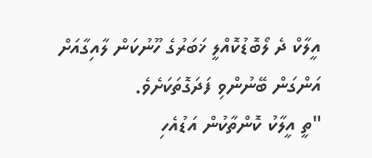އީލާކް ދެ ލޯބޮޑުކޮއްލީ ޚަބަރުގެ ހޫނުކަން ލާއިގާއަށް އަންގަން ބޭނުންވި ފަދަގޮތަކަށެވެ.
"ތީ އީލާކު ކޮންތާކުން އަޑުއެހި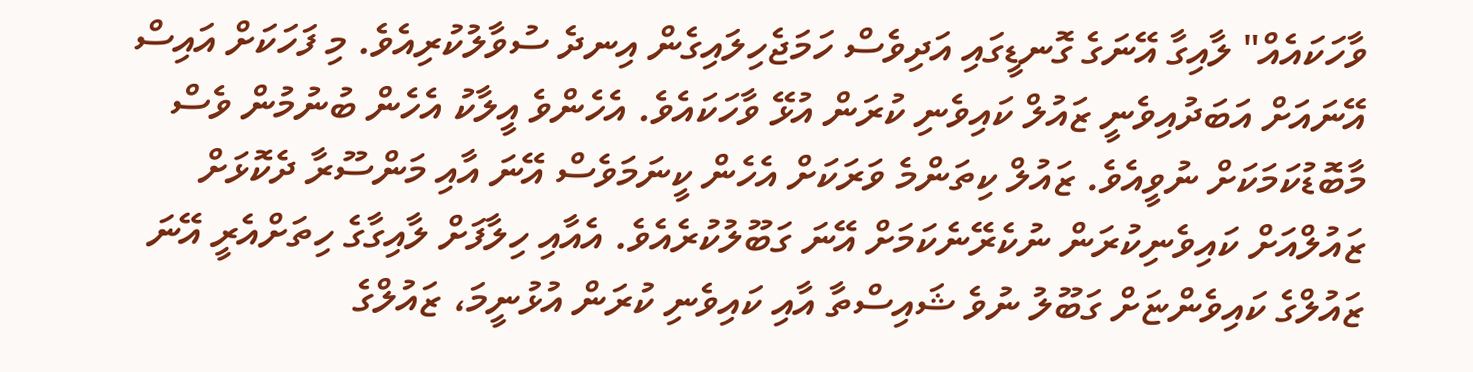ވާހަކައެއް" ލާއިގާ އޭނަގެ ގޮނޑީގައި އަދިވެސް ހަމަޖެހިލައިގެން އިނދެ ސުވާލުކުރިއެވެ. މި ފަހަކަށް އައިސް އޭނައަށް އަބަދުއިވެނީ ޒައުލް ކައިވެނި ކުރަން އުޅޭ ވާހަކައެވެ. އެހެންވެ އީލާކު އެހެން ބުނުމުން ވެސް މާބޮޑުކަމަކަށް ނުވީއެވެ. ޒައުލް ކިތަންމެ ވަރަކަށް އެހެން ކީނަމަވެސް އޭނަ އާއި މަންސޫރާ ދެކޮޅަށް ޒައުލްއަށް ކައިވެނިކުރަން ނުކެރޭނެކަމަށް އޭނަ ގަބޫލުކުރެއެވެ. އެއާއި ހިލާފަށް ލާއިގާގެ ހިތަށްއެރީ އޭނަ ޒައުލްގެ ކައިވެންޏަށް ގަބޫލު ނުވެ ޝައިސްތާ އާއި ކައިވެނި ކުރަން އުޅުނީމަ، ޒައުލްގެ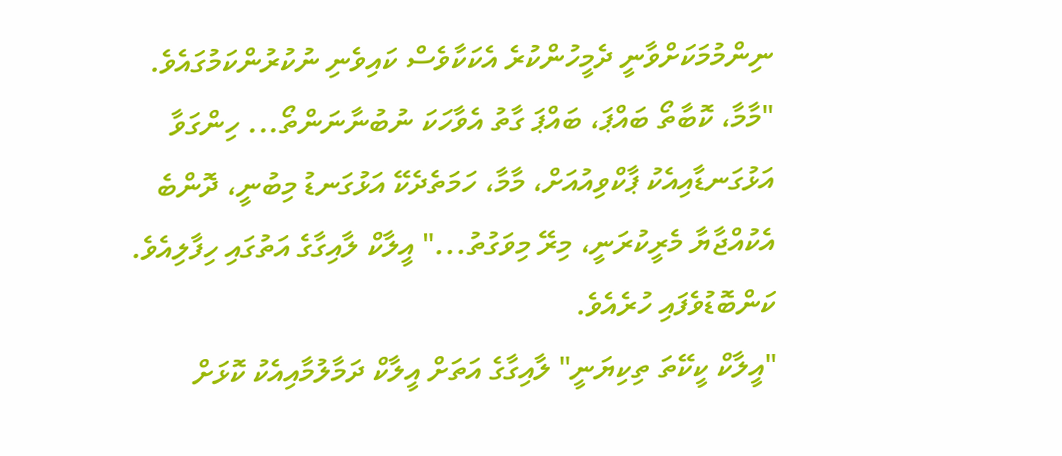ނިންމުމަކަށްވާނީ ދެމީހުންކުރެ އެކަކާވެސް ކައިވެނި ނުކުރުންކަމުގައެވެ.
"މާމާ، ކޮބާތޯ ބައްޕަ، ބައްޕަ ގާތު އެވާހަކަ ނުބުނާނަންތޯ... ހިންގަވާ އަޅުގަނޑާއިއެކު ޕާކްވިއުއަށް، މާމާ، ހަމަތެދެކޭ އަޅުގަނޑު މިބުނީ، ދޮންބެ އެކުއްޖާޔާ މެރީކުރަނީ، މިރޭ މިވަގުތު..." އީލާކް ލާއިގާގެ އަތުގައި ހިފާލިއެވެ. ކަންބޮޑުވެފައި ހުރެއެވެ.
"އީލާކް ކީކޭތަ ތިކިޔަނީ" ލާއިގާގެ އަތަށް އީލާކް ދަމާލުމާއިއެކު ކޮޅަށް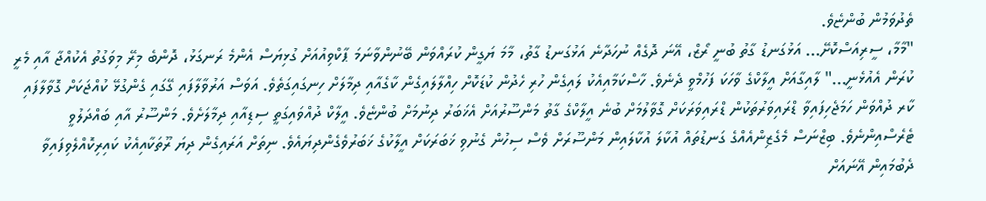ތެދުވަމުން ބުންޏެވެ.
"މާމާ، ސީރިއަސްކޮށޭ... އަޅުގަނޑު ގާތު ބުނީ ރޯޒް، އޭނަ ދޮގެއް ނުހަދާނެ އަޅުގަނޑު ގާތު، މާމަ ޔަގީން ކުރައްވަން ބޭނުންވާނަމަ ޕާކްވިއުއަށް ގުޅިޔަސް އެންމެ ރަނގަޅު، ދޮންބެ މިރޭ މިވަގުތު އެކުއްޖާ އާއި މެރީ ކުރަން އެއުޅެނީ..." ލާއިގާއަށް އީލާކްގެ ވާހަކަ ފަހުމްވީ ދެނެވެ. ހާސްކަމާއިއެކު ލައިގެން ހުރި ހެދުން ކުޑަކޮށް ހިއްލާލައިގެން ކާގެއާއި ދިމާލަށް ހިނގައިގަތެވެ. އަވަސް އަރުވާލާފައި ގޭގައި ގެންގުޅޭ ކުއްޖަކަށް ގޮވާލާފައި ކާރ ދުއްވަން ހަމަޖެހިފައިވާ ޑްރައިވަރުތަކުން ޑްރައިވަރަކަށް ގޮވާލުމަށް ބުނެ އީލާކްގެ ގާތު މަންސޫރުއަށް އެޚަބަރު ދިނުމަށް ބުންޏެވެ. އީލާކް ދުއްވައިގަތީ ސިޑިއާއި ދިމާލަށެވެ. މަންސޫރު އާއި ބައްދަލުވީ ޓެރެސްއިންނެވެ. ބިޒްނަސް މެގެޒިންއެއްގެ ގަނޑުތައް އުކާލަ އުކާލައިން މަންސޫރަށް ވެސް ސިހުން ގެނުވި ޚަބަރަކަށް އީލާކުގެ ޚަބަރުވެގެންދިޔައެވެ. ނިތަށް އަރައިގެން ދިޔަ ރޫތަކާއިއެކު ކައިރިކޮއްލެވިފައިވާ ދެބުމައިން އޭނައަށް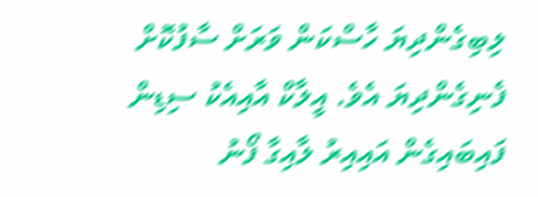ލިބިގެންދިޔަ ހާސްކަން ވަރަށް ސާފުކޮށް ފެނިގެންދިޔަ އެވެ. އީލާކް އާއިއެކު ސިޑިން ފައިބައިގެން އައިއިރު ލާއިގާ ފޯނު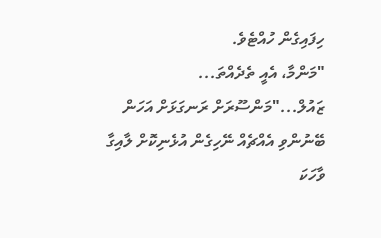ހިފައިގެން ހުއްޓެވެ.
"މަންމާ، އެއީ ތެދެއްތަ... ޒައުލް..."މަންސޫރަށް ރަނގަޅަށް އަހަން ބޭނުންވި އެއްޗެއް ނޭހިގެން އުޅެނިކޮށް ލާއިގާ ވާހަކަ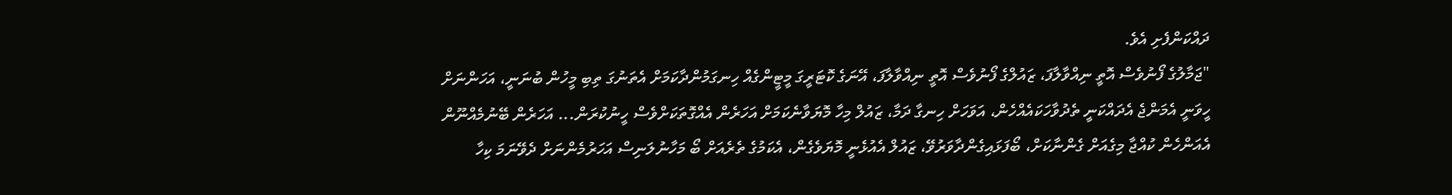ދައްކަންފެށި އެވެ.
"ޖަމާލުގެ ފޯނުވެސް އޮތީ ނިއްވާލާފަ، ޒައުލްގެ ފޯނުވެސް އޮތީ ނިއްވާލާފަ، އޭނަގެ ކޮޓަރީގަ މީޓީންގެއް ހިނގަމުންދާކަމަށް އެތަނުގަ ތިބި މީހުން ބުނަނީ، އަހަންނަށް ހީވަނީ އެމަންޖެ އެދައްކަނީ ތެދުވާހަކައެއްހެން، އަވަހަށް ހިނގާ ދަމާ، ޒައުލް މިހާ މޮޔަވާނެކަމަށް އަހަރެން އެއްގޮތަކަށްވެސް ހީނުކުރަން... އަހަރެން ބޭނުމެއްނޫން އެއަންހެން ކުއްޖާ މިގެއަށް ގެންނާކަށް، ބޯފަޅައިގެންދާވަރުވޭ، ޒައުލް އެއުޅެނީ މޮޔަވެގެން، އެކަމުގެ ތެރެއަށް ބޯ މަހާނުލަނިސް އަހަރުމެންނަށް ދެވޭނަމަ ކިހާ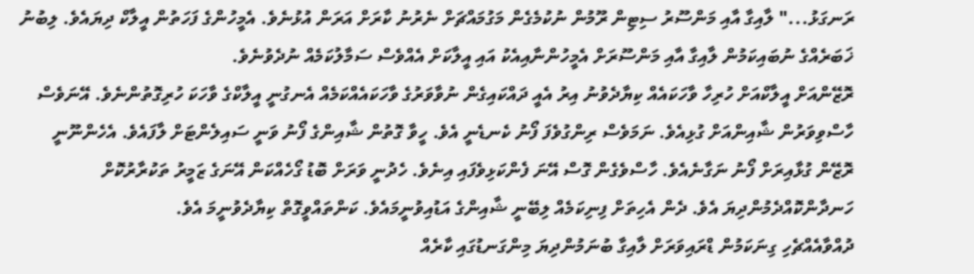ރަނގަޅު..." ލާއިގާ އާއި މަންސޫރު ސިޓިން ރޫމުން ނުކުމެގެން މަގުމައްޗަށް ނެރުނު ކާރަށް އަރަން އުޅުނެވެ. އެމީހުންގެ ފަހަތުން އީލާކް ދިޔައެވެ. ލިބުނު ޚަބަރެއްގެ ނުބައިކަމުން ލާއިގާ އާއި މަންސޫރަށް އެމީހުންނާއިއެކު އައި އީލާކަށް އެއްވެސް ސަމާލުކަމެއް ނުދެވުނެވެ.
ރޮޒޭންއަށް އީލާކްއަށް ހުރިހާ ވާހަކައެއް ކިޔާދެވުނު އިރު އެއީ ދައްކައިގެން ނުވާވަރުގެ ވާހަކައެއްކަމެއް އެނގުނީ އީލާކްގެ ވާހަކަ ހުރިގޮތުންނެވެ. އޭނަވެސް ހާސްވިވަރުން ޝާއިންއަށް ގުޅިއެވެ. ނަމަވެސް ރިންގުވެފަ ފޯނު ކެނޑެނީ އެވެ. ހީވާ ގޮތުން ޝާއިންގެ ފޯނު ވަނީ ސައިލެންޓަށް ލާފައެވެ. އެހެންނޫނީ ރޮޒޭން ގުޅާއިރަށް ފޯނު ނަގާނެއެވެ. ހާސްވެގެން ގޮސް އޭނަ ފެންކަޅިވެފައި އިނެވެ. ހެދުނީ ވަރަށް ބޮޑު ގޯހެއްކަން އޭނަގެ ޒަމީރު ތަކުރާރުކޮށް ހަނދާންކޮއްދެމުންދިޔަ އެވެ. ދެން އެހިތަށް ފިނިކަމެއް ލިބޭނީ ޝާއިންގެ އަޑުއިވުނީމައެވެ. ކަންތައްވީގޮތް ކިޔާދެވުނީމަ އެވެ.
ދުއްވާއެއްޗެހި ގިނަކަމުން ޑްރައިވަރަށް ލާއިގާ ބުނަމުންދިޔަ މިންގަނޑުގައި ކާރެއް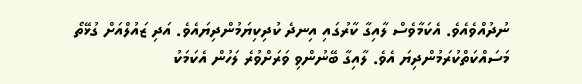ނުދުއްވެއެވެ. އެކަމާވެސް ލާއިގާ ކާރުގައި އިނދެ ކުދިކިޔަމުންދިޔައެވެ. އަދި ޒައުލްއަށް ގުޅޭތޯ މަސައްކަތްކުރަމުންދިޔަ އެވެ. ލާއިގާ ބޭނުންވި ވަރަށްވުރެ ލަހުން އެކަމަކު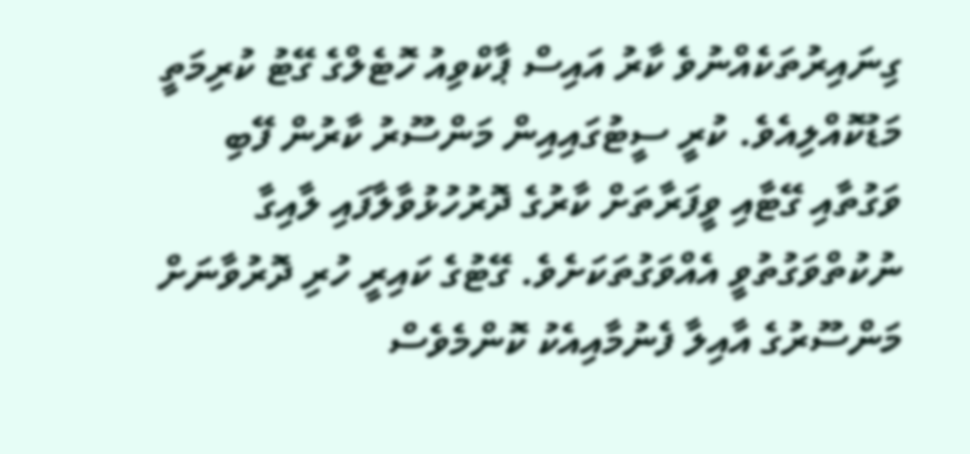ގިނައިރުތަކެއްނުވެ ކާރު އައިސް ޕާކްވިއު ހޮޓެލްގެ ގޭޓު ކުރިމަތީ މަޑުކޮއްލިއެވެ. ކުރީ ސީޓުގައިއިން މަންސޫރު ކާރުން ފޭބި ވަގުތާއި ގޭޓާއި ވީފަރާތަށް ކާރުގެ ދޮރުހުޅުވާލާފައި ލާއިގާ ނުކުތްވަގުތުވީ އެއްވަގުތަކަށެވެ. ގޭޓުގެ ކައިރީ ހުރި ދޮރުވާނަށް މަންސޫރުގެ އާއިލާ ފެނުމާއިއެކު ކޮންމެވެސް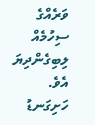ވަރެއްގެ ސިހުމެއް ލިބިގެންދިޔަ އެވެ. ހަށިގަނޑު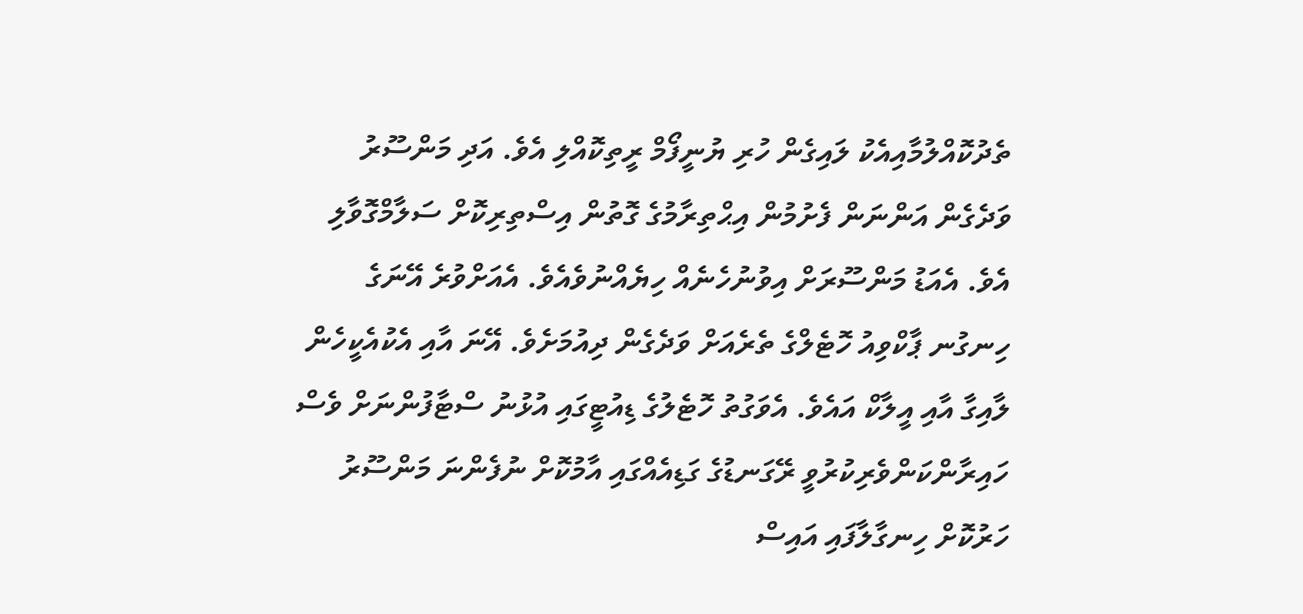ތެދުކޮއްލުމާއިއެކު ލައިގެން ހުރި ޔުނީފޯމް ރީތިކޮއްލި އެވެ. އަދި މަންސޫރު ވަދެގެން އަންނަން ފެށުމުން އިޙްތިރާމުގެ ގޮތުން އިސްތިރިކޮށް ސަލާމްގޮވާލި އެވެ. އެއަޑު މަންސޫރަށް އިވުނުހެނެއް ހިޔެއްނުވެއެވެ. އެއަށްވުރެ އޭނަގެ ހިނގުނ ޕާކްވިއު ހޮޓެލްގެ ތެރެއަށް ވަދެގެން ދިއުމަށެވެ. އޭނަ އާއި އެކުއެކީހެން ލާއިގާ އާއި އީލާކް އައެވެ. އެވަގުތު ހޮޓެލުގެ ޑިއުޓީގައި އުޅުނު ސްޓާފުންނަށް ވެސް ހައިރާންކަންވެރިކުރުވީ ރޭގަނޑުގެ ގަޑިއެއްގައި އާމުކޮށް ނުފެންނަ މަންސޫރު ހަރުކޮށް ހިނގާލާފައި އައިސް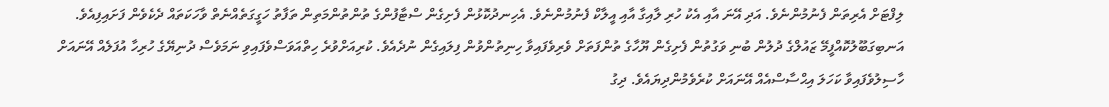ލިފްޓަށް އެރިތަން ފެނުމުންނެވެ. އަދި އޭނަ އާއި އެކު ހުރި ލާއިގާ އާއި އީލާކް ފެނުމުންނެވެ. އެހިނދުކޮޅުން ފެށިގެން ސްޓާފުންގެ ތުންތުންމަތިން ތަފާތު ހަގީގަތެއްނެތް ވާހަކަތައް ދެކެވެން ފަށައިފިއެވެ.
އަނބިގަބޫލުކޮއްފީމޭ ޒައުލްގެ ދުލުން ބުނި ވަގުތުން ފެށިގެން ޔޫހާގެ ތުންފަތަށް ވެރިވެފައިވާ ހިނިތުންވުން ފިލައިގެން ނުދެއެވެ. ކުރިއަށްވުރެ ހިތްއަވަސްވެފައިވި ނަމަވެސް ދުނިޔޭގެ ހުރިހާ އުފަލެއް އޭނައަށް ހާސިލުވެފައިވާ ކަހަލަ އިޙްސާސްއެއް އޭނައަށް ކުރެވެމުންދިޔައެވެ. ދިގު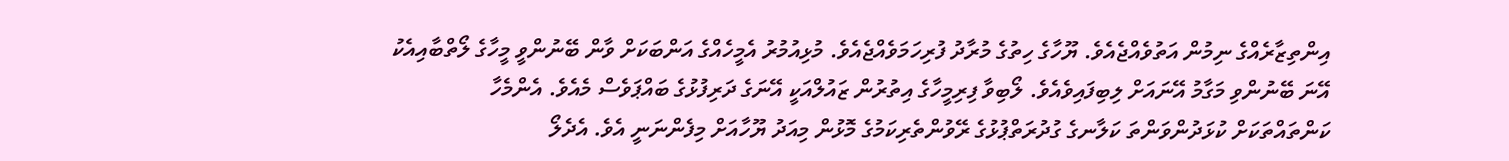އިންތިޒާރެއްގެ ނިމުން އަތުވެއްޖެއެވެ. ޔޫހާގެ ހިތުގެ މުރާދު ފުރިހަމަވެއްޖެއެވެ. މުޅިއުމުރު އެމީހެއްގެ އަންބަކަށް ވާން ބޭނުންވީ މީހާގެ ލޯތްބާއިއެކު އޭނަ ބޭނުންވި މަގާމު އޭނައަށް ލިބިފައިވެއެވެ. ލޯބިވާ ފިރިމީހާގެ އިތުރުން ޒައުލްއަކީ އޭނަގެ ދަރިފުޅުގެ ބައްޕަވެސް މެއެވެ. އެންމެހާ ކަންތައްތަކަށް ކުޅަދުންވަންތަ ކަލާނގެ ގުދުރަތްޕުޅުގެ ރޭވުންތެރިކަމުގެ މޮޅުން މިއަދު ޔޫހާއަށް މިފެންނަނީ އެވެ. އެދެލޯ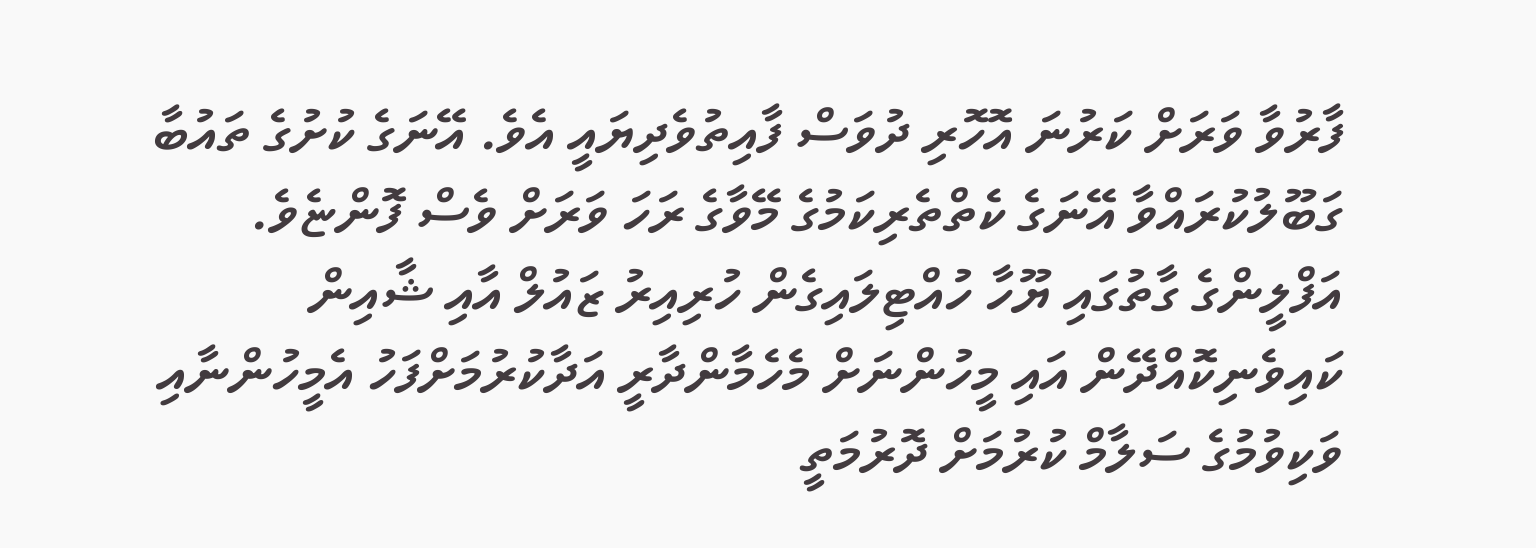ފާރުވާ ވަރަށް ކަރުނަ އޮހޮރި ދުވަސް ފާއިތުވެދިޔައީ އެވެ. އޭނަގެ ކުށުގެ ތައުބާ ގަބޫލުކުރައްވާ އޭނަގެ ކެތްތެރިކަމުގެ މޭވާގެ ރަހަ ވަރަށް ވެސް ފޮންޏެވެ. އަފްލީންގެ ގާތުގައި ޔޫހާ ހުއްޓިލައިގެން ހުރިއިރު ޒައުލް އާއި ޝާއިން ކައިވެނިކޮއްދޭން އައި މީހުންނަށް މެހެމާންދާރީ އަދާކުރުމަށްފަހު އެމީހުންނާއި ވަކިވުމުގެ ސަލާމް ކުރުމަށް ދޮރުމަތީ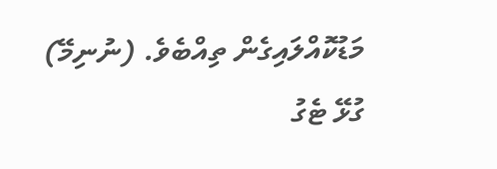މަޑުކޮއްލައިގެން ތިއްބެވެ. (ނުނިމޭ)
ގުޅޭ ޓެގު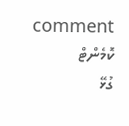comment ކޮމެންޓް
ގުޅޭ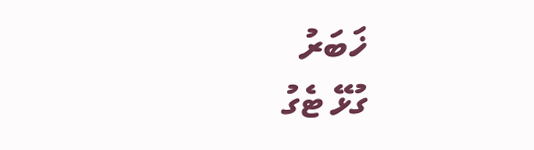ޚަބަރު
ގުޅޭ ޓެގު